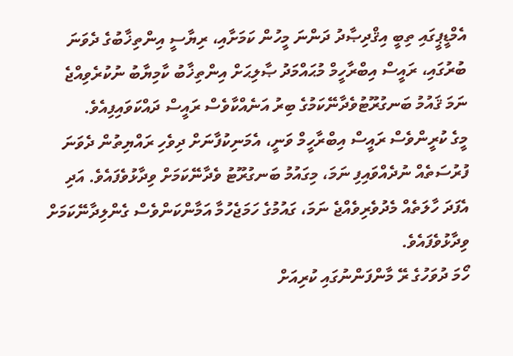އެމްޑީޕީގައި ތިބީ އިޤްދިޞާދު ދަންނަ މީހުން ކަމަށާއި، ރިޔާސީ އިންތިޚާބުގެ ދެވަނަ ބުރުގައި، ރައީސް އިބްރާހީމް މުޙައްމަދު ޞާލިޙަށް އިންތިޚާބު ކާމިޔާބު ނުކުރެވިއްޖެ ނަމަ ޤައުމު ބަނގުރޫޓުވެދާނޭކަމުގެ ބިރު އަނެއްކާވެސް ރައީސް ދައްކަވައިފިއެވެ.
މީގެ ކުރީންވެސް ރައީސް އިބްރާހީމް ވަނީ، އެމަނިކުފާނަށް ދިވެހި ރައްޔިތުން ދެވަނަ ފުރުސަތެއް ނުދެއްވައިފި ނަމަ، މިގައުމު ބަނގުރޫޓު ވެދާނޭކަމަށް ވިދާޅުވެފައެވެ. އަދި އެފަދަ ހާލަތެއް މެދުވެރިވެއްޖެ ނަމަ، ގައުމުގެ ހަމަޖެހުމާ އަމާންކަންވެސް ގެންލިދާނޭކަމަށް ވިދާޅުވެފައެވެ.
ހޯމަ ދުވަހުގެ ރޭ މާންފަންނުގައި ކުރިއަށް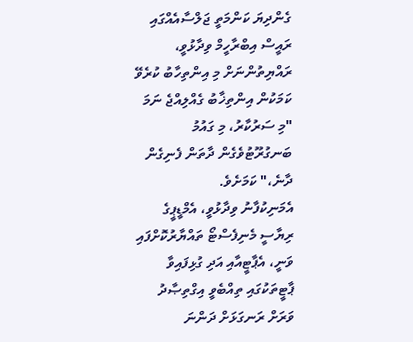ގެންދިޔަ ކަންމަތީ ޖަލްސާއެއްގައި ރައީސް އިބްރާހީމް ވިދާޅުވީ، ރައްޔިތުންނަށް މި އިންތިހާބު ކުރެވޭ ކަމަކުން އިންތިޚާބު ގެއްލިއްޖެ ނަމަ "މި ސަރުކާރު، މި ގައުމު ބަނގުރޫޓުވެގެން ދާތަން ފެނިގެން ދާނެ،" ކަމަށެވެ.
އެމަނިކުފާނު ވިދާޅުވީ، އެމްޑީޕީގެ ރިޔާސީ މެނިފެސްޓޯ ތައްޔާރުކޮށްފައި ވަނީ، އެޕާޓީއާއި އަދި ގުޅިފައިވާ ޕާޓީތަކުގައި ތިއްބެވީ އިގްތިޞާދު ވަރަށް ރަނގަޅަށް ދަންނަ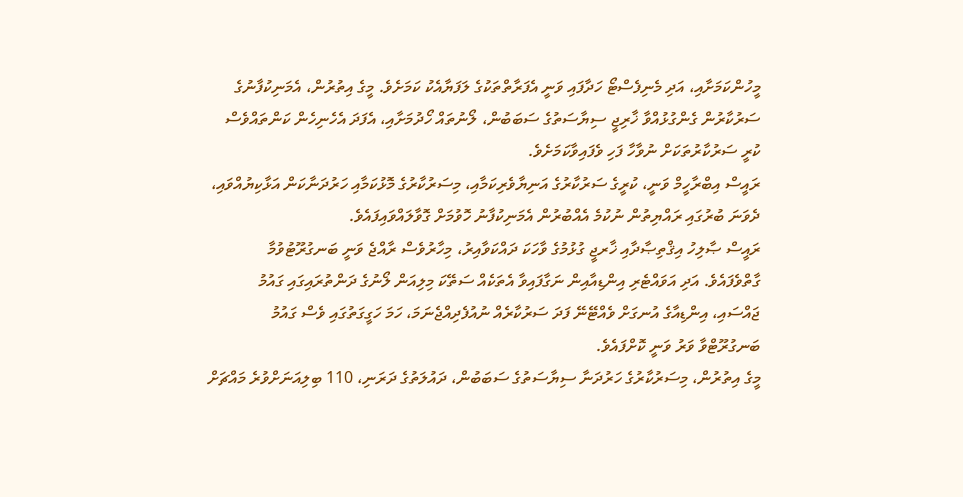މީހުންކަމަށާއި، އަދި މެނިފެސްޓޯ ހަދާފައި ވަނީ އެފަރާތްތަކުގެ ލަފަޔާއެކު ކަމަށެވެ. މީގެ އިތުރުން، އެމަނިކުފާނުގެ ސަރުކާރުން ގެންގުޅުއްވާ ޚާރިޖީ ސިޔާސަތުގެ ސަބަބުން، ލޯނުތައް ހޯދުމަށާއި، އެފަދަ އެހެނިހެން ކަންތައްވެސް ކުރީ ސަރުކާރުތަކަށް ނުވާހާ ފަހި ވެފައިވާކަމަށެވެ.
ރައީސް އިބްރާހީމް ވަނީ، ކުރީގެ ސަރުކާރުގެ އަނިޔާވެރިކަމާއި، މިސަރުކާރުގެ މޮޅުކަމާއި ހަރުދަނާކަން އަޅާކިޔުއްވައި، ދެވަނަ ބުރުގައި ރައްޔިތުން ނުކުމެ އެއްބުރުން އެމަނިކުފާނު ހޮވުމަށް ގޮވާލައްވައިފައެވެ.
ރައީސް ޞާލިހު އިޤްތިޞާދާއި ޚާރޖީ ގުޅުމުގެ ވާހަކަ ދައްކަވާއިރު، މިހާރުވެސް ރާއްޖެ ވަނީ ބަނގުރޫޓުވުމާ ގާތްވެފައެވެ. އަދި އަވައްޓެރި އިންޑިއާއިން ނަގާފައިވާ އެތަކެއް ސަތޭކަ މިލިއަން ލޯނުގެ ދަންތުރައިގައި ގައުމު ޖައްސައި، އިންޑިއާގެ އުނގަށް ވެއްޓޭނޭ ފަދަ ސަރުކާރެއް ނުއުފެދިއްޖެނަމަ، ހަމަ ހަގީގަތުގައި ވެސް ގައުމު ބަނގުރޫޓްވާ ވަރު ވަނީ ކޮށްފައެވެ.
މީގެ އިތުރުން، މިސަރުކާރުގެ ހަރުދަނާ ސިޔާސަތުގެ ސަބަބުން، ދައުލަތުގެ ދަރަނި، 110 ބިލިއަނަށްވުރެ މައްޗަށް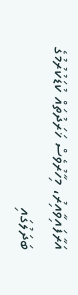އަރާފައިވާއިރު، މިހާރުވެސް ޚަރަދުތައް ކުޑަކުރުމުގެ ބަދަލުގައި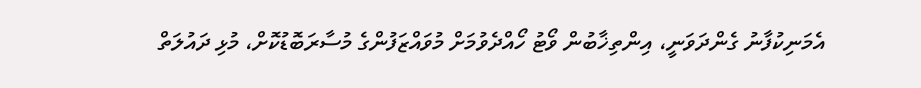އެމަނިކުފާނު ގެންދަވަނީ، އިންތިޚާބުން ވޯޓު ހޯއްދެވުމަށް މުވައްޒަފުންގެ މުސާރަބޮޑުކޮށް، މުޅި ދައުލަތް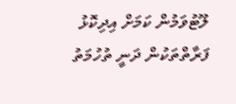ލޫޓުވަމުން ކަމަށް އިދިކޮޅު ފަރާތްތަކުން ދަނީ ތުހުމަތު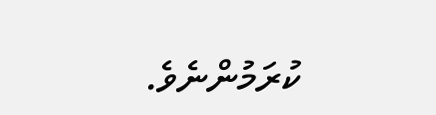ކުރަމުންނެވެ.